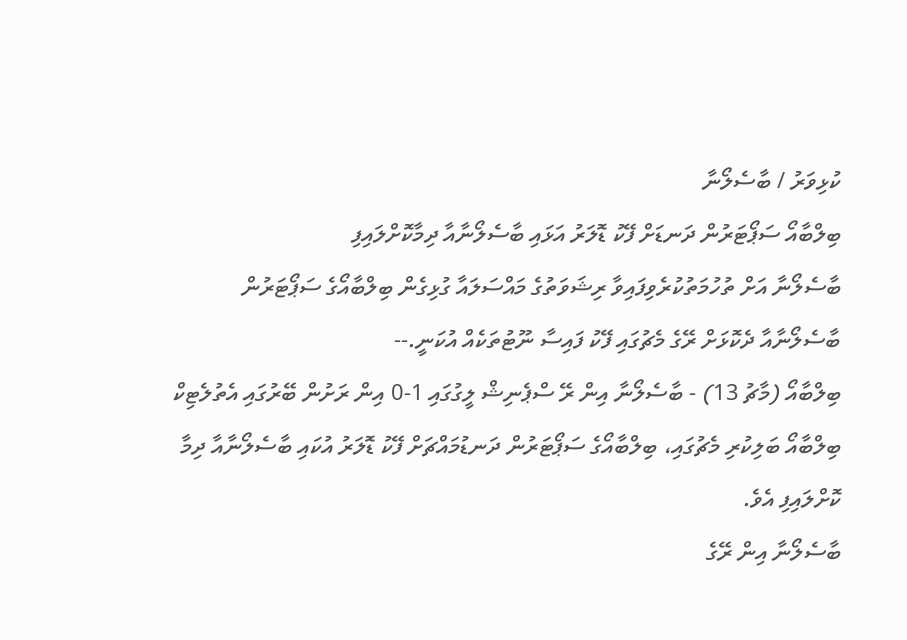ކުޅިވަރު / ބާސެލޯނާ
ބިލްބާއޯ ސަޕޯޓަރުން ދަނޑަށް ފޭކު ޑޮލަރު އަޅައި ބާސެލޯނާއާ ދިމާކޮށްލައިފި
ބާސެލޯނާ އަށް ތުހުމަތުކުރެވިފައިވާ ރިޝަވަތުގެ މައްސަލައާ ގުޅިގެން ބިލްބާއޯގެ ސަޕޯޓަރުން ބާސެލޯނާއާ ދެކޮޅަށް ރޭގެ މެޗުގައި ފޭކު ފައިސާ ނޫޓުތަކެއް އުކަނީ.--
ބިލްބާއޯ (މާޗު 13) - ބާސެލޯނާ އިން ރޭ ސްޕެނިޝް ލީގުގައި 1-0 އިން ރަށުން ބޭރުގައި އެތުލެޓިކް ބިލްބާއޯ ބަލިކުރި މެޗުގައި، ބިލްބާއޯގެ ސަޕޯޓަރުން ދަނޑުމައްޗަށް ފޭކު ޑޮލަރު އުކައި ބާސެލޯނާއާ ދިމާ ކޮށްލައިފި އެވެ.
ބާސެލޯނާ އިން ރޭގެ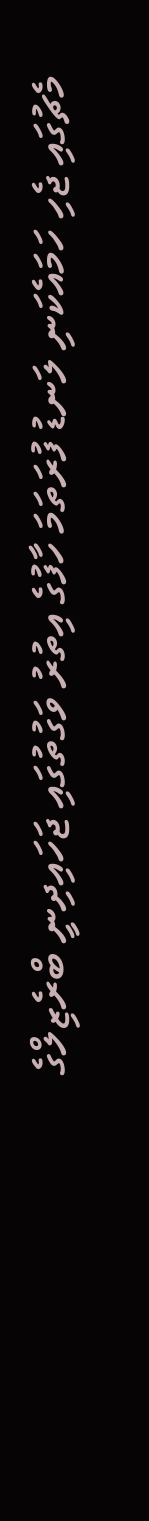މެޗުގައި ޖެހި ހަމައެކަނި ލަނޑު ފުރަތަމަ ހާފުގެ އިތުރު ވަގުތުގައި ޖަހައިދިނީ ބްރެޒިލްގެ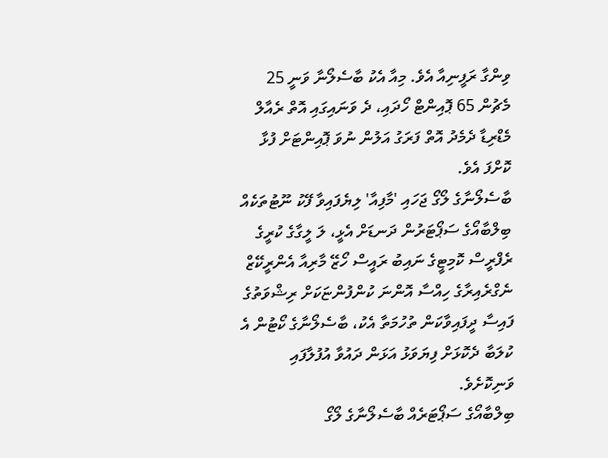ވިންގާ ރަފީނިއާ އެވެ. މިއާ އެކު ބާސެލޯނާ ވަނީ 25 މެޗުން 65 ޕޮއިންޓް ހޯދައި، ދެ ވަނައިގައި އޮތް ރެއާލް މެޑްރިޑާ ދެމެދު އޮތް ފަރަގު އަލުން ނުވަ ޕޮއިންޓަށް ފުޅާ ކޮށްފަ އެވެ.
ބާސެލޯނާގެ ލޯގޯ ޖަހައި 'މާފިއާ' ލިޔެފައިވާ ފޭކު ނޫޓުތަކެއް ބިލްބާއޯގެ ސަޕޯޓަރުން ދަނޑަށް އެޅީ، ލަ ލީގާގެ ކުރީގެ ރެފްރީސް ކޮމިޓީގެ ނައިބު ރައީސް ހޯޒޭ މާރިއާ އެންރީކޭޒް ނެގްރެއިރާގެ ހިއްސާ އޮންނަ ކުންފުންޏަކަށް ރިޝްވަތުގެ ފައިސާ ދީފައިވާކަން ތުހުމަތާ އެކު، ބާސެލޯނާގެ ކޯޓުން އެ ކުލަބާ ދެކޮޅަށް ފިޔަވަޅު އަޅަން ދައުވާ އުފުލާފައި ވަނިކޮށެވެ.
ބިލްބާއޯގެ ސަޕޯޓަރެއް ބާސެލޯނާގެ ލޯގޯ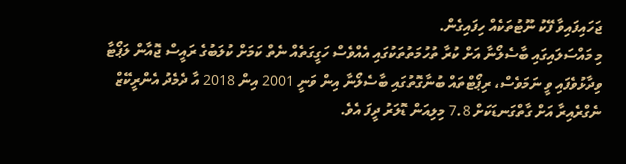ޖަހައިފައިވާ ފޭކު ނޫޓުތަކެއް ހިފައިގެން.
މި މައްސަލައިގައި ބާސެލޯނާ އަށް ކުރާ ތުހުމަތުތަކުގައި އެއްވެސް ހަގީގަތެއް ނެތް ކަމަށް ކުލަބުގެ ރައީސް ޖޮއާން ލަޕޯޓާ ވިދާޅުވެފައި ވީ ނަމަވެސް، ރިޕޯޓްތައް ބުނާގޮތުގައި ބާސެލޯނާ އިން ވަނީ 2001 އިން 2018 އާ ދެމެދު އެންރީކޭޒް ނެގްރެއިރާ އަށް ގާތްގަނޑަކަށް 7.8 މިލިއަން ޑޮލަރު ދީފަ އެވެ.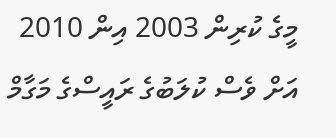މީގެ ކުރިން 2003 އިން 2010 އަށް ވެސް ކުލަބުގެ ރައީސްގެ މަގާމް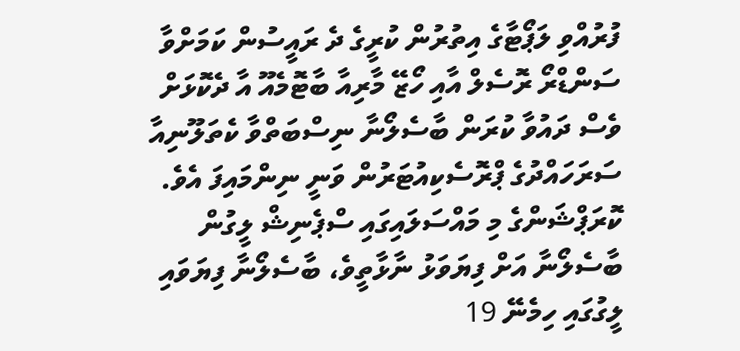ފުރުއްވި ލަޕޯޓާގެ އިތުރުން ކުރީގެ ދެ ރައީސުން ކަމަށްވާ ސަންޑްރޯ ރޮސެލް އާއި ހޯޒޭ މާރިއާ ބާޓޮމެއޫ އާ ދެކޮޅަށް ވެސް ދައުވާ ކުރަން ބާސެލޯނާ ނިސްބަތްވާ ކެތަލޫނިއާ ސަރަހައްދުގެ ޕްރޮސެކިއުޓަރުން ވަނީ ނިންމައިފަ އެވެ.
ކޮރަޕްޝަންގެ މި މައްސަލައިގައި ސްޕެނިޝް ލީގުން ބާސެލޯނާ އަށް ފިޔަވަޅު ނާޅާތީވެ، ބާސެލޯނާ ފިޔަވައި ލީގުގައި ހިމެނޭ 19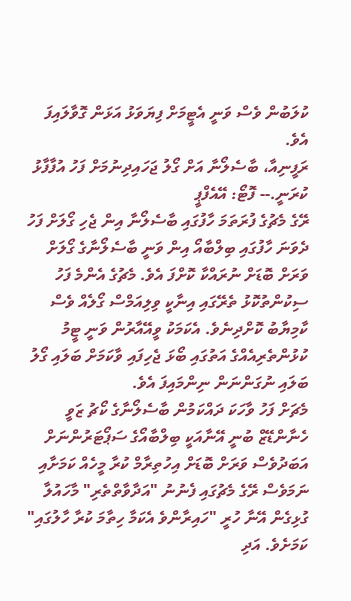ކުލަބުން ވެސް ވަނީ އެޓީމަށް ފިޔަވަޅު އަޅަން ގޮވާލައިފަ އެވެ.
ރަފީނިއާ، ބާސެލޯނާ އަށް ގޯލު ޖަހައިދިނުމަށް ފަހު އުފާފާޅު ކުރަނީ.-- ފޮޓޯ: އޭއެފްޕީ
ރޭގެ މެޗުގެ ފުރަތަމަ ހާފުގައި ބާސެލޯނާ އިން ޖެހި ގޯލަށް ފަހު ދެވަނަ ހާފުގައި ބިލްބާއޯ އިން ވަނީ ބާސެލޯނާގެ ގޯލަށް ވަރަށް ބޮޑަށް ނުރައްކާ ކޮށްފަ އެވެ. މެޗުގެ އެންމެ ފަހު ސިކުންތުކޮޅު ތެރޭގައި އިނާކީ ވިލިއަމްސް ގޯލެއް ވެސް ކާމިޔާބު ކޮށްދިނެވެ. އެކަމަކު ވީއޭއާރުން ވަނީ ޓީމު ކުޅުންތެރިއެއްގެ އަތުގައި ބޯޅަ ޖެހިފައި ވާކަމަށް ބަލައި ގޯލު ބަލައި ނުގަންނަން ނިންމައިފަ އެވެ.
މެޗަށް ފަހު ވާހަކަ ދައްކަމުން ބާސެލޯނާގެ ކޯޗު ޒަވީ ހެނާންޑޭޒް ބުނީ އޭނާއަކީ ބިލްބާއޯގެ ސަޕޯޓަރުންނަށް އަބަދުވެސް ވަރަށް ބޮޑަށް އިހުތިރާމް ކުރާ މީހެއް ކަމަށާއި ނަމަވެސް ރޭގެ މެޗުގައި ފެނުނު "އަދާވާތްތެރި" މާހައުލާ ގުޅިގެން އޭނާ ހުރީ "ހައިރާންވެ އެކަމާ ހިތާމަ ކުރާ ހާލުގައި" ކަމަށެވެ. އަދި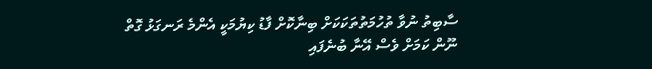ސާބިތު ނުވާ ތުހުމަތުތަކަކަށް ބިނާކޮށް ފާޑު ކިޔުމަކީ އެންމެ ރަނގަޅު ގޮތް ނޫން ކަމަށް ވެސް އޭނާ ބުނެފައި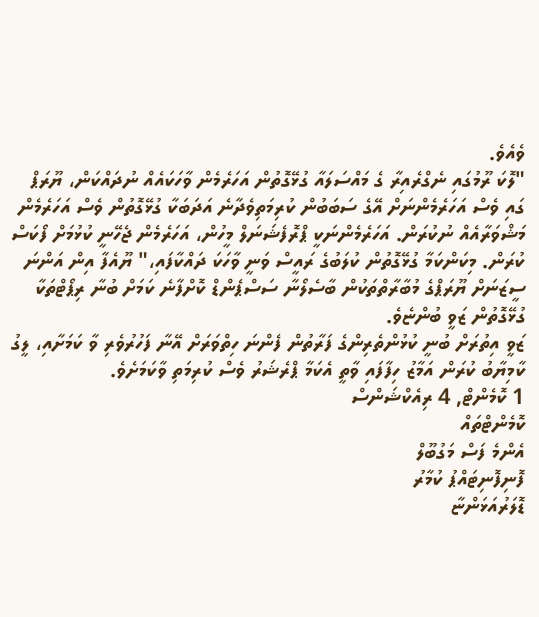ވެއެވެ.
"ލޮކަ ރޫމުގައި ނެގްރެއިރާ ގެ މައްސަލައާ ގުޅޭގޮތުން އަހަރެމެން ވާހަކައެއް ނުދައްކަން، ޔޫރަޕް ގައި ވެސް އަހަރެމެންނަށް އޭގެ ސަބަބުން ކުރިމަތިވެދާނެ އަދަބަކާ ގުޅޭގޮތުން ވެސް އަހަރެމެން މަޝްވަރާއެއް ނުކުރަން. އަހަރެމެންނަކީ ޕްރޮފެޝަނަލް މީހުން، އަހަރެމެން ޖެހޭނީ ކުޅުމަށް ފޯކަސް ކުރަން. މިކަންކަމާ ގުޅޭގޮތުން ކުލަބުގެ ރައީސް ވަނީ ވާހަކަ ދައްކާފައި،" ޔޫއެފާ އިން އަންނަ ސީޒަނަށް ޔޫރަޕްގެ މުބާރާތްތަކުން ބާސެލޯނާ ސަސްޕެންޑް ކޮށްފާނެ ކަމަށް ބުނާ ރިޕޯޓްތަކާ ގުޅޭގޮތުން ޒަވީ ބުންޏެވެ.
ޒަވީ އިތުރަށް ބުނީ ކުޅުންތެރިންގެ ފަރާތުން ފެންނަ ހިތްވަރަށް އޭނާ ފަހުރުވެރި ވާ ކަމަށާއި، ލީގު ކާމިޔާބު ކުރަން އަމާޒު ހިފާފައި ވާތީ އެކަމާ ޕްރެޝަރު ވެސް ކުރިމަތި ވާކަމަށެވެ.
1 ކޮމެންޓް, 4 ރިއެކްޝަންސް
ކޮމެންޓްތައް
އެންމެ ފަސް މަގުބޫލް
ފޮނިފޮނިޓައްޕު ކުމާރު
ޑޮލަރުއަޅަންޏާ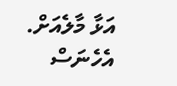އަޅާ މާލެއަށް. އެހެނަސް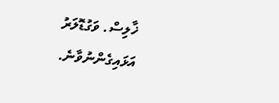ޚާލިސް. ވަގުޑޮލަރު އަޅައިގެންނުވާނެ.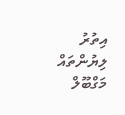އިތުރު ލިޔުންތައް
މަގްބޫލް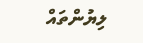ލިޔުންތައް